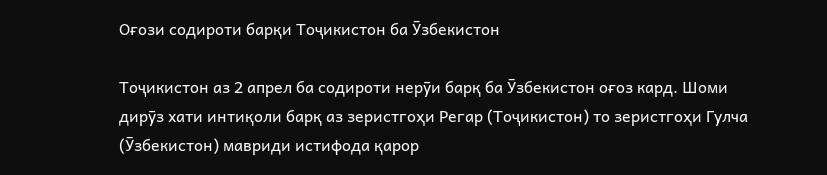Оғози содироти барқи Тоҷикистон ба Ӯзбекистон

Тоҷикистон аз 2 апрел ба содироти нерӯи барқ ба Ӯзбекистон оғоз кард. Шоми дирӯз хати интиқоли барқ аз зеристгоҳи Регар (Тоҷикистон) то зеристгоҳи Гулча (Ӯзбекистон) мавриди истифода қарор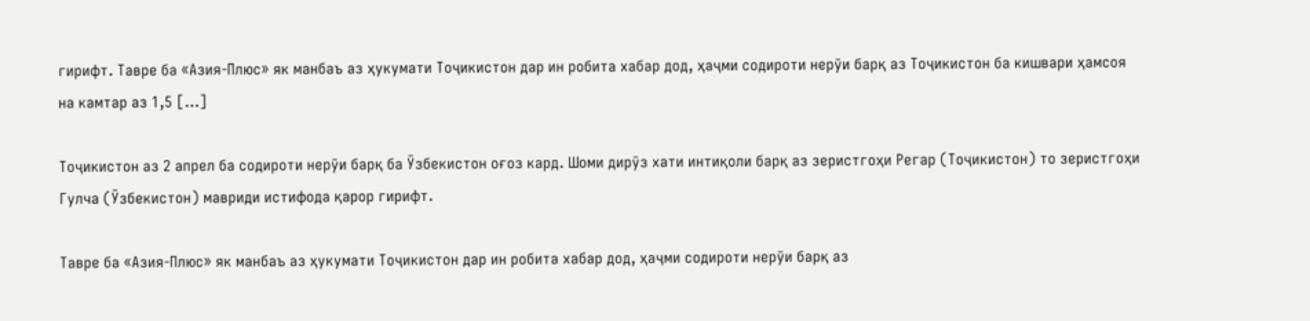гирифт. Тавре ба «Азия-Плюс» як манбаъ аз ҳукумати Тоҷикистон дар ин робита хабар дод, ҳаҷми содироти нерӯи барқ аз Тоҷикистон ба кишвари ҳамсоя на камтар аз 1,5 […]

Тоҷикистон аз 2 апрел ба содироти нерӯи барқ ба Ӯзбекистон оғоз кард. Шоми дирӯз хати интиқоли барқ аз зеристгоҳи Регар (Тоҷикистон) то зеристгоҳи Гулча (Ӯзбекистон) мавриди истифода қарор гирифт.

Тавре ба «Азия-Плюс» як манбаъ аз ҳукумати Тоҷикистон дар ин робита хабар дод, ҳаҷми содироти нерӯи барқ аз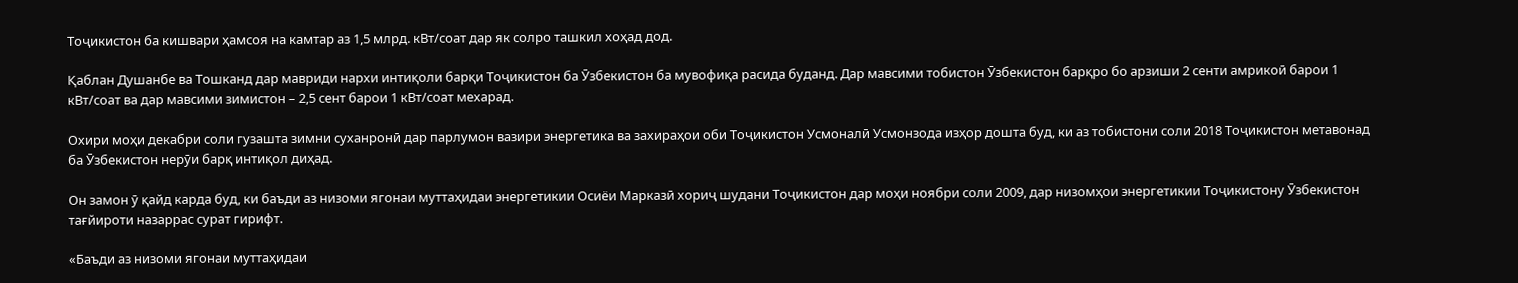Тоҷикистон ба кишвари ҳамсоя на камтар аз 1,5 млрд. кВт/соат дар як солро ташкил хоҳад дод.

Қаблан Душанбе ва Тошканд дар мавриди нархи интиқоли барқи Тоҷикистон ба Ӯзбекистон ба мувофиқа расида буданд. Дар мавсими тобистон Ӯзбекистон барқро бо арзиши 2 сенти амрикоӣ барои 1 кВт/соат ва дар мавсими зимистон – 2,5 сент барои 1 кВт/соат мехарад.

Охири моҳи декабри соли гузашта зимни суханронӣ дар парлумон вазири энергетика ва захираҳои оби Тоҷикистон Усмоналӣ Усмонзода изҳор дошта буд, ки аз тобистони соли 2018 Тоҷикистон метавонад ба Ӯзбекистон нерӯи барқ интиқол диҳад.

Он замон ӯ қайд карда буд, ки баъди аз низоми ягонаи муттаҳидаи энергетикии Осиёи Марказӣ хориҷ шудани Тоҷикистон дар моҳи ноябри соли 2009, дар низомҳои энергетикии Тоҷикистону Ӯзбекистон тағйироти назаррас сурат гирифт.

«Баъди аз низоми ягонаи муттаҳидаи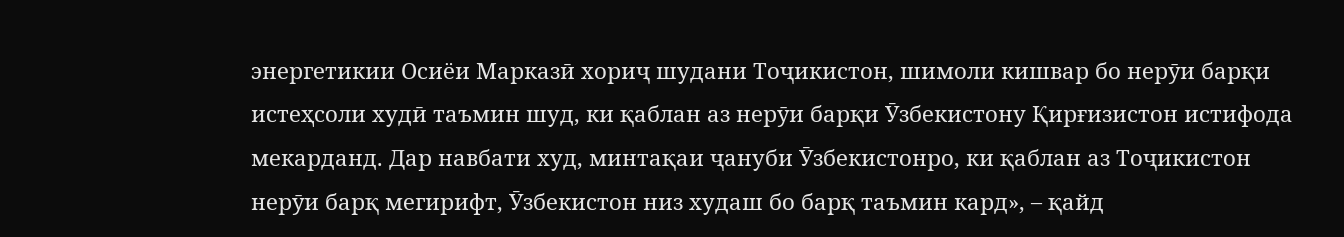энергетикии Осиёи Марказӣ хориҷ шудани Тоҷикистон, шимоли кишвар бо нерӯи барқи истеҳсоли худӣ таъмин шуд, ки қаблан аз нерӯи барқи Ӯзбекистону Қирғизистон истифода мекарданд. Дар навбати худ, минтақаи ҷануби Ӯзбекистонро, ки қаблан аз Тоҷикистон нерӯи барқ мегирифт, Ӯзбекистон низ худаш бо барқ таъмин кард», – қайд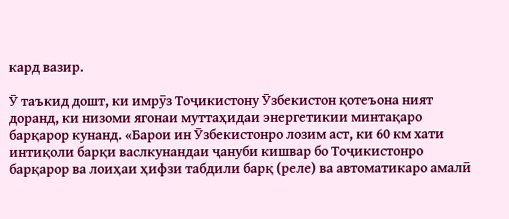кард вазир.

Ӯ таъкид дошт, ки имрӯз Тоҷикистону Ӯзбекистон қотеъона ният доранд, ки низоми ягонаи муттаҳидаи энергетикии минтақаро барқарор кунанд. «Барои ин Ӯзбекистонро лозим аст, ки 60 км хати интиқоли барқи васлкунандаи ҷануби кишвар бо Тоҷикистонро барқарор ва лоиҳаи ҳифзи табдили барқ (реле) ва автоматикаро амалӣ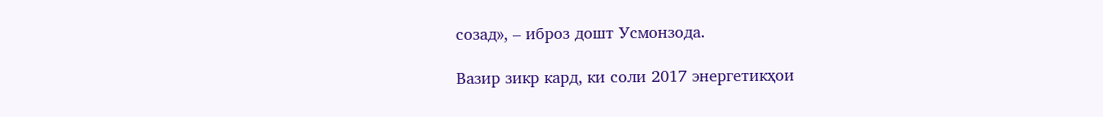созад», – иброз дошт Усмонзода.

Вазир зикр кард, ки соли 2017 энергетикҳои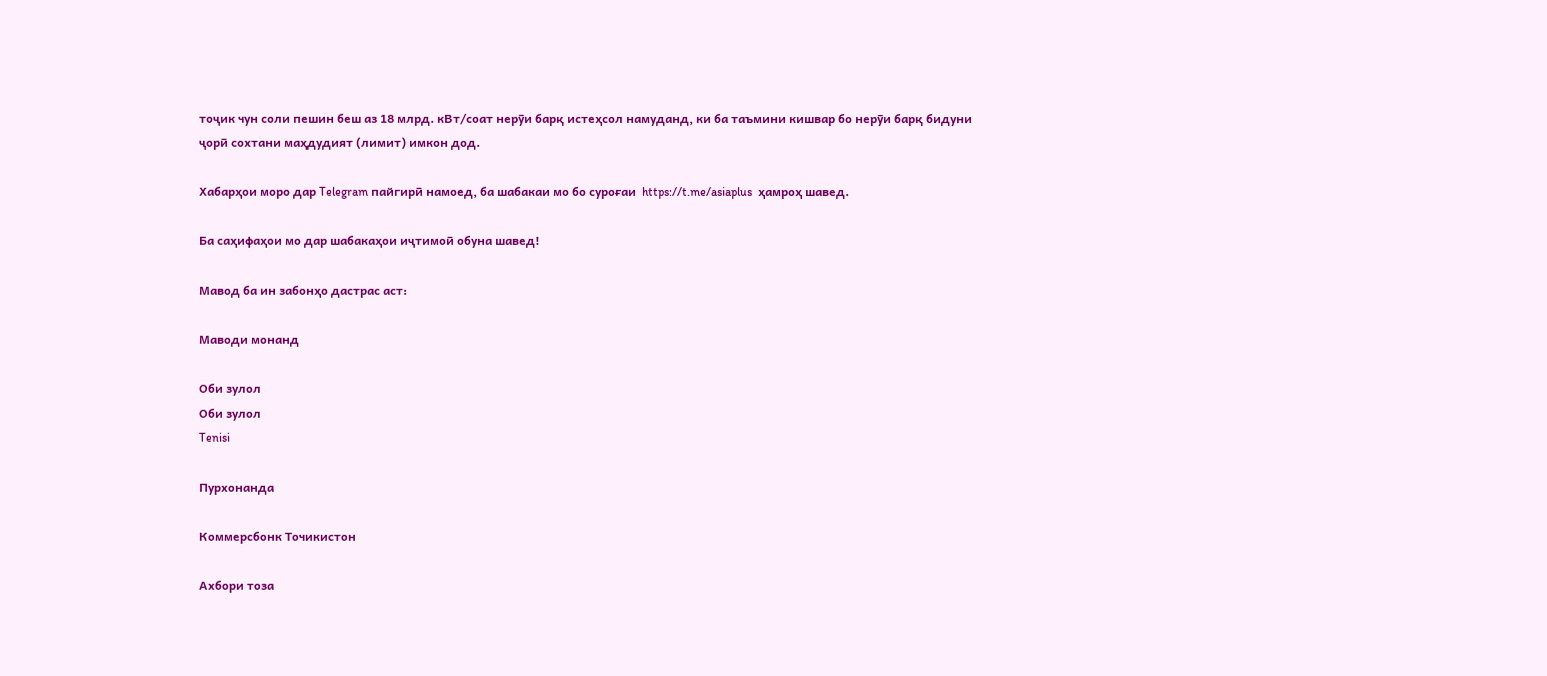тоҷик чун соли пешин беш аз 18 млрд. кВт/соат нерӯи барқ истеҳсол намуданд, ки ба таъмини кишвар бо нерӯи барқ бидуни ҷорӣ сохтани маҳдудият (лимит) имкон дод.

Хабарҳои моро дар Telegram пайгирӣ намоед, ба шабакаи мо бо суроғаи  https://t.me/asiaplus  ҳамроҳ шавед.

Ба саҳифаҳои мо дар шабакаҳои иҷтимоӣ обуна шавед!

Мавод ба ин забонҳо дастрас аст:

Маводи монанд

Оби зулол
Оби зулол
Tenisi

Пурхонанда

Коммерсбонк Точикистон

Ахбори тоза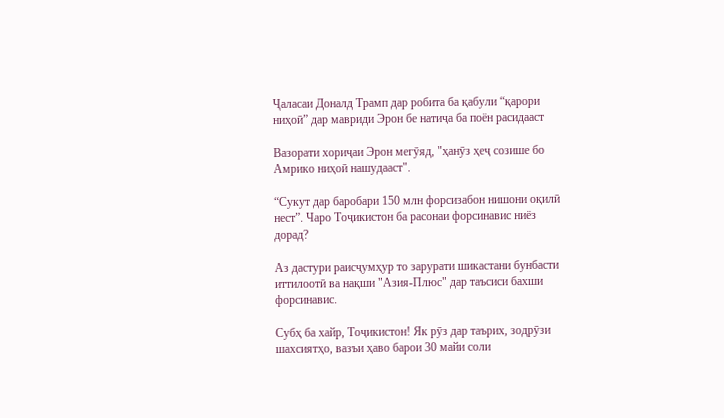Ҷаласаи Доналд Трамп дар робита ба қабули “қарори ниҳоӣ” дар мавриди Эрон бе натиҷа ба поён расидааст

Вазорати хориҷаи Эрон мегӯяд, "ҳанӯз ҳеҷ созише бо Амрико ниҳоӣ нашудааст".

“Сукут дар баробари 150 млн форсизабон нишони оқилӣ нест”. Чаро Тоҷикистон ба расонаи форсинавис ниёз дорад?

Аз дастури раисҷумҳур то зарурати шикастани бунбасти иттилоотӣ ва нақши "Азия-Плюс" дар таъсиси бахши форсинавис.

Субҳ ба хайр, Тоҷикистон! Як рӯз дар таърих, зодрӯзи шахсиятҳо, вазъи ҳаво барои 30 майи соли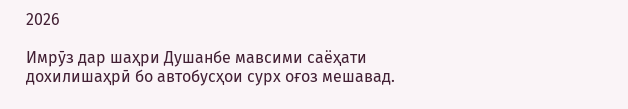2026

Имрӯз дар шаҳри Душанбе мавсими саёҳати дохилишаҳрӣ бо автобусҳои сурх оғоз мешавад.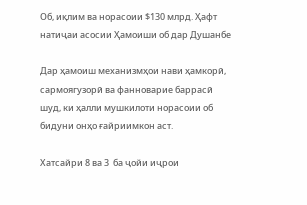Об, иқлим ва норасоии $130 млрд. Ҳафт натиҷаи асосии Ҳамоиши об дар Душанбе

Дар ҳамоиш механизмҳои нави ҳамкорӣ, сармоягузорӣ ва фанноварие баррасӣ шуд, ки ҳалли мушкилоти норасоии об бидуни онҳо ғайриимкон аст.

Хатсайри 8 ва 3  ба ҷойи иҷрои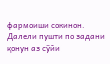фармоиши сокинон. Далели пушти по задани қонун аз сӯйи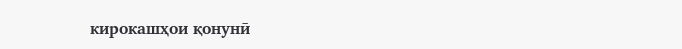кирокашҳои қонунӣ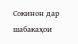Сокинон дар шабакаҳои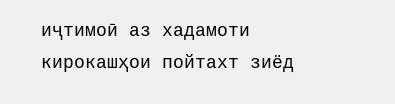иҷтимоӣ аз хадамоти кирокашҳои пойтахт зиёд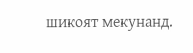шикоят мекунанд.